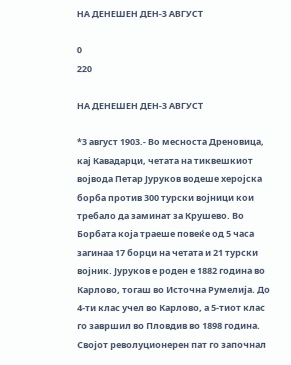НА ДЕНЕШЕН ДЕН-3 АВГУСТ

0
220

НА ДЕНЕШЕН ДЕН-3 АВГУСТ

*3 август 1903.- Во месноста Дреновица, кај Кавадарци, четата на тиквешкиот војвода Петар Јуруков водеше херојска борба против 300 турски војници кои требало да заминат за Крушево. Во Борбата која траеше повеќе од 5 часа загинаа 17 борци на четата и 21 турски војник. Јуруков е роден е 1882 година во Карлово, тогаш во Источна Румелија. До 4-ти клас учел во Карлово, а 5-тиот клас го завршил во Пловдив во 1898 година. Својот револуционерен пат го започнал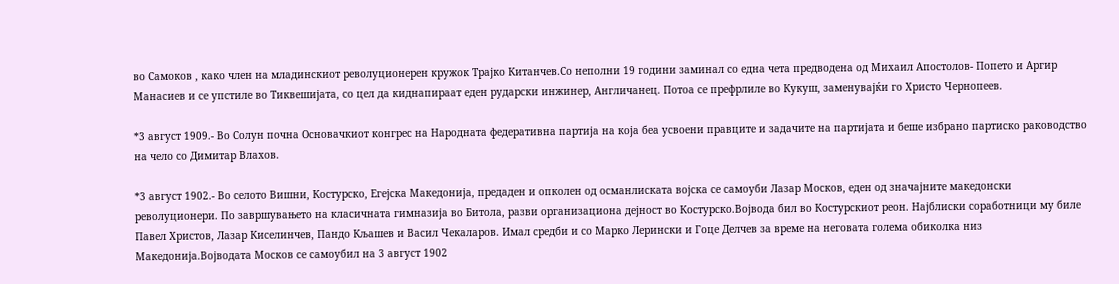во Самоков , како член на младинскиот револуционерен кружок Трајко Китанчев.Со неполни 19 години заминал со една чета предводена од Михаил Апостолов- Попето и Аргир Манасиев и се упстиле во Тиквешијата, со цел да киднапираат еден рударски инжинер, Англичанец. Потоа се префрлиле во Кукуш, заменувајќи го Христо Чернопеев.

*3 август 1909.- Во Солун почна Основачкиот конгрес на Народната федеративна партија на која беа усвоени правците и задачите на партијата и беше избрано партиско раководство на чело со Димитар Влахов.

*3 август 1902.- Во селото Вишни, Костурско, Егејска Македонија, предаден и опколен од османлиската војска се самоуби Лазар Москов, еден од значајните македонски револуционери. По завршувањето на класичната гимназија во Битола, разви организациона дејност во Костурско.Војвода бил во Костурскиот реон. Најблиски соработници му биле Павел Христов, Лазар Киселинчев, Пандо Кљашев и Васил Чекаларов. Имал средби и со Марко Лерински и Гоце Делчев за време на неговата голема обиколка низ Македонија.Војводата Москов се самоубил на 3 август 1902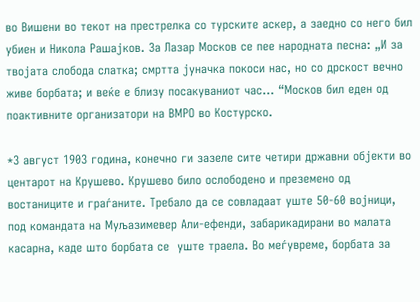во Вишени во текот на престрелка со турските аскер, а заедно со него бил убиен и Никола Рашајков. За Лазар Москов се пее народната песна: „И за твојата слобода слатка; смртта јуначка покоси нас, но со дрскост вечно живе борбата; и веќе е близу посакуваниот час… “Москов бил еден од поактивните организатори на ВМРО во Костурско.

*3 август 1903 година, конечно ги зазеле сите четири државни објекти во центарот на Kрушево. Kрушево било ослободено и преземено од востаниците и граѓаните. Требало да се совладаат уште 50-60 војници, под командата на Муљазимевер Али-ефенди, забарикадирани во малата касарна, каде што борбата се  уште траела. Во меѓувреме, борбата за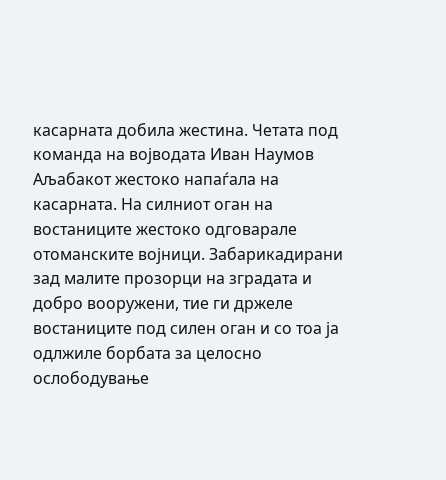касарната добила жестина. Четата под команда на војводата Иван Наумов Аљабакот жестоко напаѓала на касарната. На силниот оган на востаниците жестоко одговарале отоманските војници. Забарикадирани зад малите прозорци на зградата и добро вооружени, тие ги држеле востаниците под силен оган и со тоа ја одлжиле борбата за целосно ослободување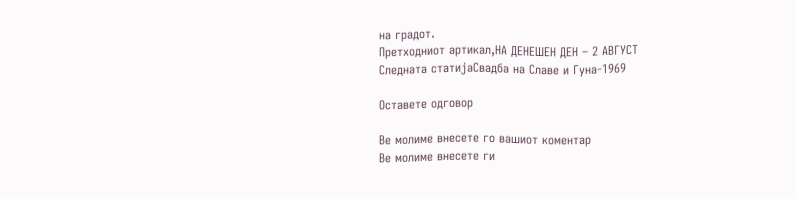на градот.
Претходниот артикал,НА ДЕНЕШЕН ДЕН – 2 АВГУСТ
Следната статијаСвадба на Славе и Гуна-1969

Оставете одговор

Ве молиме внесете го вашиот коментар
Ве молиме внесете ги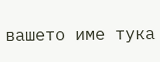вашето име тука